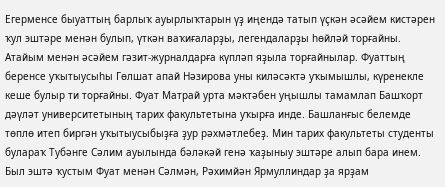Егерменсе быуаттың барлыҡ ауырлыҡтарын үҙ иңендә татып үҫкән әсәйем кистәрен ҡул эштәре менән булып, үткән ваҡиғаларҙы, легендаларҙы һөйләй торғайны. Атайым менән әсәйем гәзит-журналдарға күпләп яҙыла торғайнылар. Фуаттың беренсе уҡытыусыһы Гөлшат апай Нәзирова уны киләсәктә уҡымышлы, күренекле кеше булыр ти торғайны. Фуат Матрай урта мәктәбен уңышлы тамамлап Башҡорт дәүләт университетының тарих факультетына уҡырға инде. Башланғыс белемде төплө итеп биргән уҡытыусыбыҙға ҙур рәхмәтлебеҙ. Мин тарих факультеты студенты булараҡ Тубәнге Сәлим ауылында бәләкәй генә ҡаҙыныу эштәре алып бара инем. Был эштә ҡустым Фуат менән Сәлмән, Рәхимйән Ярмуллиндар ҙа ярҙам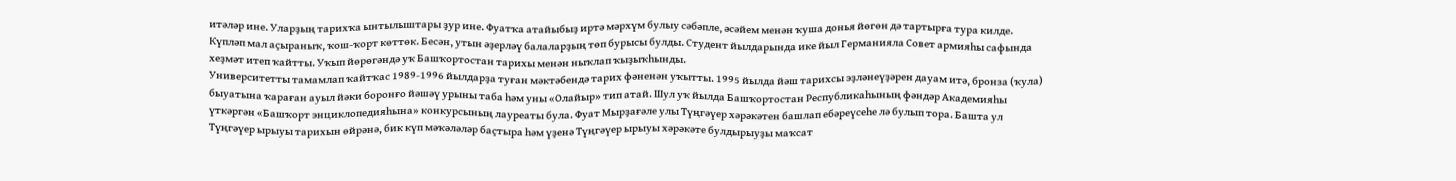итәләр ине. Уларҙың тарихҡа ынтылыштары ҙур ине. Фуатҡа атайыбыҙ иртә мәрхүм булыу сәбәпле, әсәйем менән ҡуша донья йөгөн дә тартырға тура килде. Күпләп мал аҫыраныҡ, ҡош-ҡорт көттөк. Бесән, утын әҙерләү балаларҙың төп бурысы булды. Студент йылдарында ике йыл Германияла Совет армияһы сафында хеҙмәт итеп ҡайтты. Уҡып йөрөгәндә уҡ Башҡортостан тарихы менән ныҡлап ҡыҙыҡһынды.
Университетты тамамлап ҡайтҡас 1989-1996 йылдарҙа туған мәктәбендә тарих фәненән уҡытты. 1995 йылда йәш тарихсы эҙләнеүҙәрен дауам итә, бронза (ҡула) быуатына ҡараған ауыл йәки боронғо йәшәү урыны таба һәм уны «Олайыр» тип атай. Шул уҡ йылда Башҡортостан Республикаһының фәндәр Академияһы үткәргән «Башҡорт энциклопедияһына» конкурсының лауреаты була. Фуат Мырҙағәле улы Түңгәүер хәрәкәтен башлап ебәреүсеһе лә булып тора. Башта ул Түңгәүер ырыуы тарихын өйрәнә, бик күп мәҡәләләр баҫтыра һәм үҙенә Түңгәүер ырыуы хәрәкәте булдырыуҙы маҡсат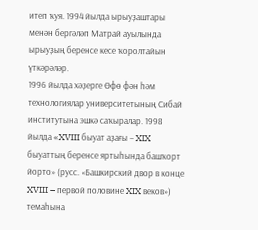итеп ҡуя. 1994 йылда ырыуҙаштары менән бергәләп Матрай ауылында ырыуҙың беренсе кесе ҡоролтайын үткәрәләр.
1996 йылда хәҙерге Өфө фән һәм технологиялар университетының Сибай институтына эшкә саҡыралар. 1998 йылда «XVIII быуат аҙағы – XIX быуаттың беренсе яртыһында башҡорт йорто» (русс. «Башкирский двор в конце XVIII – первой половине XIX веков») темаһына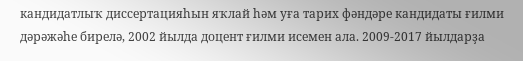кандидатлыҡ диссертацияһын яҡлай һәм уға тарих фәндәре кандидаты ғилми дәрәжәһе бирелә, 2002 йылда доцент ғилми исемен ала. 2009-2017 йылдарҙа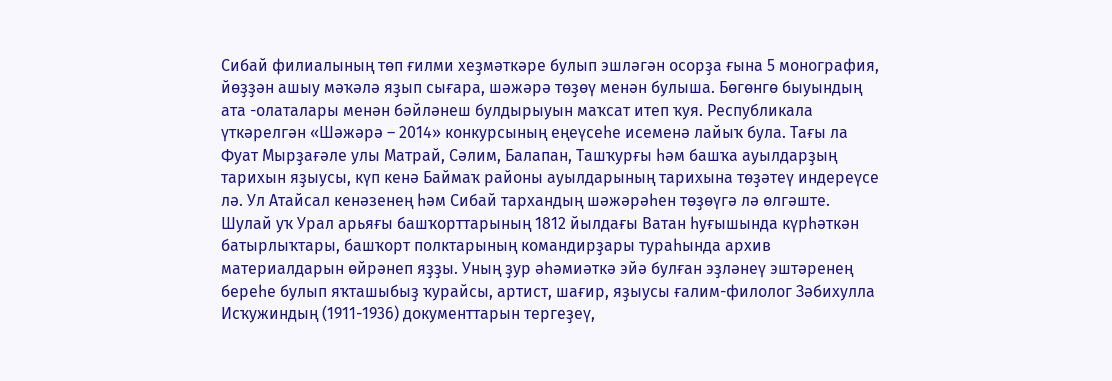Сибай филиалының төп ғилми хеҙмәткәре булып эшләгән осорҙа ғына 5 монография, йөҙҙән ашыу мәҡәлә яҙып сығара, шәжәрә төҙөү менән булыша. Бөгөнгө быуындың ата -олаталары менән бәйләнеш булдырыуын маҡсат итеп ҡуя. Республикала үткәрелгән «Шәжәрә – 2014» конкурсының еңеүсеһе исеменә лайыҡ була. Тағы ла Фуат Мырҙағәле улы Матрай, Сәлим, Балапан, Ташҡурғы һәм башҡа ауылдарҙың тарихын яҙыусы, күп кенә Баймаҡ районы ауылдарының тарихына төҙәтеү индереүсе лә. Ул Атайсал кенәзенең һәм Сибай тархандың шәжәрәһен төҙөүгә лә өлгәште. Шулай уҡ Урал арьяғы башҡорттарының 1812 йылдағы Ватан һуғышында күрһәткән батырлыҡтары, башҡорт полктарының командирҙары тураһында архив материалдарын өйрәнеп яҙҙы. Уның ҙур әһәмиәткә эйә булған эҙләнеү эштәренең береһе булып яҡташыбыҙ ҡурайсы, артист, шағир, яҙыусы ғалим-филолог Зәбихулла Исҡужиндың (1911-1936) документтарын тергеҙеү,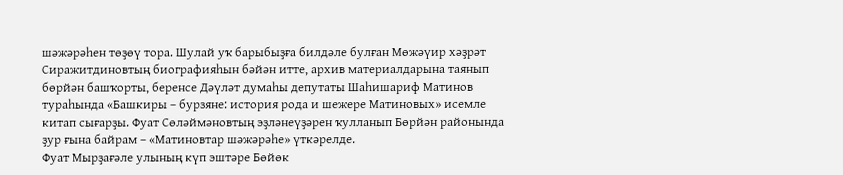шәжәрәһен төҙөү тора. Шулай уҡ барыбыҙға билдәле булған Мөжәүир хәҙрәт Сиражитдиновтың биографияһын бәйән итте, архив материалдарына таянып бөрйән башҡорты, беренсе Дәүләт думаһы депутаты Шаһишариф Матинов тураһында «Башкиры – бурзяне: история рода и шежере Матиновых» исемле китап сығарҙы. Фуат Сөләймәновтың эҙләнеүҙәрен ҡулланып Бөрйән районында ҙур ғына байрам – «Матиновтар шәжәрәһе» үткәрелде.
Фуат Мырҙағәле улының күп эштәре Бөйөк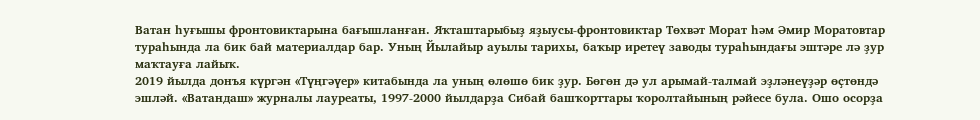Ватан һуғышы фронтовиктарына бағышланған. Яҡташтарыбыҙ яҙыусы-фронтовиктар Төхвәт Морат һәм Әмир Моратовтар тураһында ла бик бай материалдар бар. Уның Йылайыр ауылы тарихы, баҡыр иретеү заводы тураһындағы эштәре лә ҙур маҡтауға лайыҡ.
2019 йылда донъя күргән «Түңгәүер» китабында ла уның өлөшө бик ҙур. Бөгөн дә ул арымай-талмай эҙләнеүҙәр өҫтөндә эшләй. «Ватандаш» журналы лауреаты, 1997-2000 йылдарҙа Сибай башҡорттары ҡоролтайының рәйесе була. Ошо осорҙа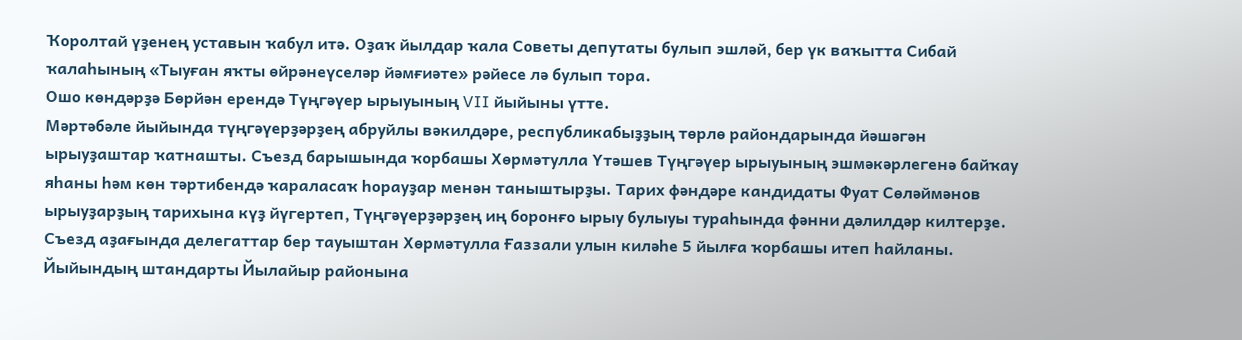Ҡоролтай үҙенең уставын ҡабул итә. Оҙаҡ йылдар ҡала Советы депутаты булып эшләй, бер үк ваҡытта Сибай ҡалаһының «Тыуған яҡты өйрәнеүселәр йәмғиәте» рәйесе лә булып тора.
Ошо көндәрҙә Бөрйән ерендә Түңгәүер ырыуының VII йыйыны үтте.
Мәртәбәле йыйында түңгәүерҙәрҙең абруйлы вәкилдәре, республикабыҙҙың төрлө райондарында йәшәгән ырыуҙаштар ҡатнашты. Съезд барышында ҡорбашы Хөрмәтулла Үтәшев Түңгәүер ырыуының эшмәкәрлегенә байҡау яһаны һәм көн тәртибендә ҡараласаҡ һорауҙар менән таныштырҙы. Тарих фәндәре кандидаты Фуат Сөләймәнов ырыуҙарҙың тарихына күҙ йүгертеп, Түңгәүерҙәрҙең иң боронғо ырыу булыуы тураһында фәнни дәлилдәр килтерҙе. Съезд аҙағында делегаттар бер тауыштан Хөрмәтулла Ғаззали улын киләһе 5 йылға ҡорбашы итеп һайланы. Йыйындың штандарты Йылайыр районына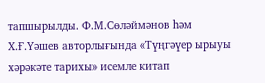тапшырылды. Ф.М.Сөләймәнов һәм Х.Ғ.Үәшев авторлығында «Түңгәүер ырыуы хәрәкәте тарихы» исемле китап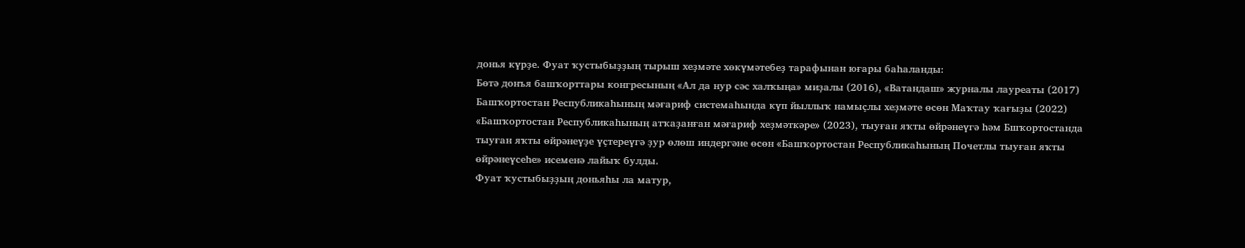донья күрҙе. Фуат ҡустыбыҙҙың тырыш хеҙмәте хөкүмәтебеҙ тарафынан юғары баһаланды:
Бөтә донъя башҡорттары конгресының «Ал да нур сәс халҡыңа» миҙалы (2016), «Ватандаш» журналы лауреаты (2017) Башҡортостан Республикаһының мәғариф системаһында күп йыллыҡ намыҫлы хеҙмәте өсөн Маҡтау ҡағыҙы (2022) «Башҡортостан Республикаһының атҡаҙанған мәғариф хеҙмәткәре» (2023), тыуған яҡты өйрәнеүгә һәм Бшҡортостанда тыуған яҡты өйрәнеүҙе үҫтереүгә ҙур өлөш индергәне өсөн «Башҡортостан Республикаһының Почетлы тыуған яҡты өйрәнеүсеһе» исеменә лайыҡ булды.
Фуат ҡустыбыҙҙың доньяһы ла матур,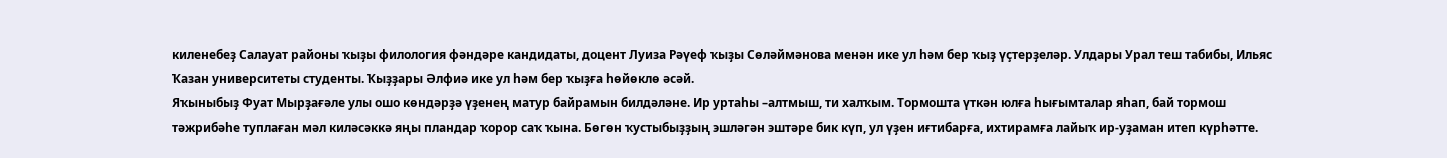киленебеҙ Салауат районы ҡыҙы филология фәндәре кандидаты, доцент Луиза Рәүеф ҡыҙы Сөләймәнова менән ике ул һәм бер ҡыҙ үҫтерҙеләр. Улдары Урал теш табибы, Ильяс Ҡазан университеты студенты. Ҡыҙҙары Әлфиә ике ул һәм бер ҡыҙға һөйөклө әсәй.
Яҡыныбыҙ Фуат Мырҙағәле улы ошо көндәрҙә үҙенең матур байрамын билдәләне. Ир уртаһы –алтмыш, ти халҡым. Тормошта үткән юлға һығымталар яһап, бай тормош тәжрибәһе туплаған мәл киләсәккә яңы пландар ҡорор саҡ ҡына. Бөгөн ҡустыбыҙҙың эшләгән эштәре бик күп, ул үҙен иғтибарға, ихтирамға лайыҡ ир-уҙаман итеп күрһәтте.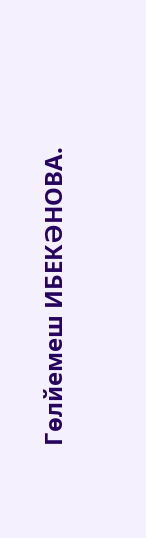Гөлйемеш ИБЕКӘНОВА.